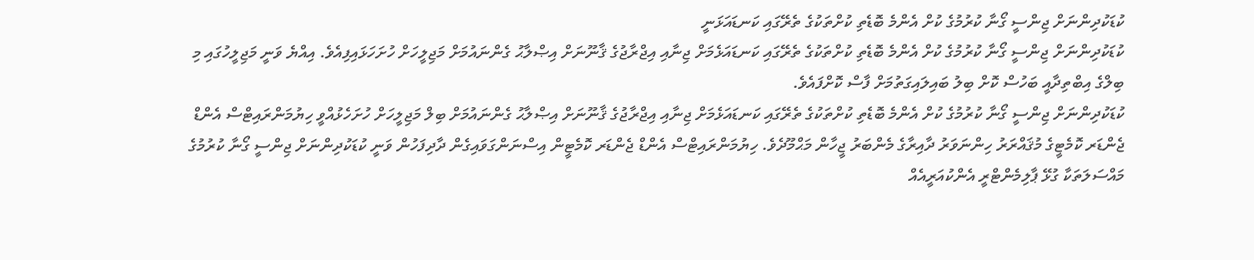ކުޑަކުދިންނަށް ޖިންސީ ގޯނާ ކުރުމުގެ ކުށް އެންމެ ބޮޑެތި ކުށްތަކުގެ ތެރޭގައި ކަނޑައަޅަނީ
ކުޑަކުދިންނަށް ޖިންސީ ގޯނާ ކުރުމުގެ ކުށް އެންމެ ބޮޑެތި ކުށްތަކުގެ ތެރޭގައި ކަނޑައަޅެމަށް ޖިނާއި އިޖްރާޖުގެ ޤާނޫނަށް އިޞްލާޙު ގެންނައުމަށް މަޖިލީހަށް ހުށަހަޅައިފިއެވެ. އިއްޔެ ވަނީ މަޖިލީހުގައި މި ބިލްގެ އިބްތިދާއީ ބަހުސް ކޮށް ބިލު ބައިލައިގަތުމަށް ފާސް ކޮށްފައެވެ.
ކުޑަކުދިންނަށް ޖިންސީ ގޯނާ ކުރުމުގެ ކުށް އެންމެ ބޮޑެތި ކުށްތަކުގެ ތެރޭގައި ކަނޑައަޅެމަށް ޖިނާއި އިޖްރާޖުގެ ޤާނޫނަށް އިޞްލާޙު ގެންނައުމަށް ބިލް މަޖިލީހަށް ހުށަހެޅުއްވީ ހިޔުމަންރައިޓްސް އެންޑް ޖެންޑަރ ކޮމެޓީގެ މުޤައްރަރު ހިންނަވަރު ދާއިރާގެ މެންބަރު ޖީހާން މަޙްމޫދެވެ. ހިޔުމަންރައިޓްސް އެންޑް ޖެންޑަރ ކޮމެޓީން އިސްނަންގަވައިގެން ދާދިފަހުން ވަނީ ކުޑަކުދިންނަށް ޖިންސީ ގޯނާ ކުރުމުގެ މައްސަލަތަކާ ގުޅޭ ޕާލިމެންޓްރީ އެންކުއަރީއެއް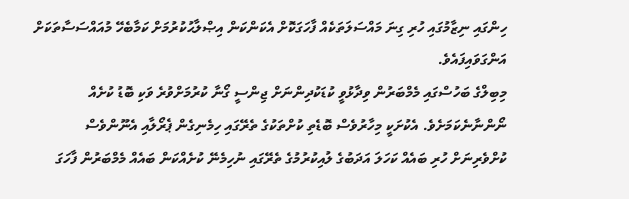ހިންގައި ނިޒާމުގައި ހުރި ގިނަ މައްސަލަތަކެއް ފާހަގަކޮށް އެކަންކަން އިޞްލާޙުކުރުމަށް ކަމާބެހޭ މުއައްސަސާތަކަށް އަންގަވައިފައެވެ.
މިބިލްގެ ބަހުސްގައި މެމްބަރުން ވިދާޅުވީ ކުޑަކުދިންނަށް ޖިންސީ ގޯނާ ކުރުމަށްވުރެ ވަކި ބޮޑު ކުށެއް ނޯންނާނެކަމަށެވެ. އެކުށަކީ މިހާރުވެސް ބޮޑެތި ކުށްތަކުގެ ތެރޭގައި ހިމެނިގެން ޕެރޯލާއި އެނޫންވެސް ކުށްވެރިނަށް ހުރި ބައެއް ކަހަލަ އަދަބުގެ ލުއިކުރުމުގެ ތެރޭގައި ނުހިމެނޭ ކުށެއްކަން ބައެއް މެމްބަރުން ފާހަގަ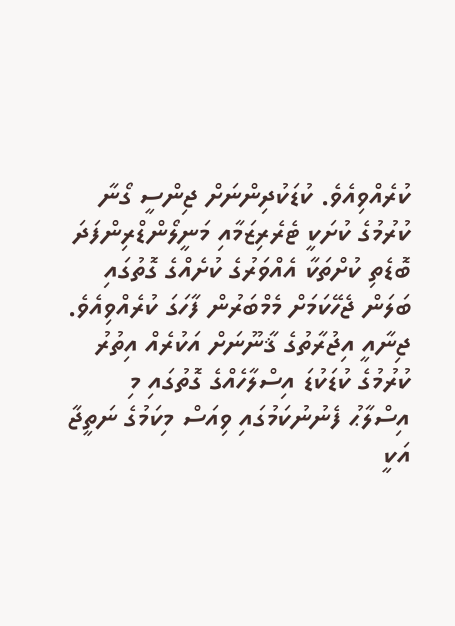ކުރެއްވިއެވެ. ކުޑަކުދިންނަށް ޖިންސީ ގޯނާ ކުރުމުގެ ކުށަކީ ޓެރެރިޒަމާއި މަނީލޯންޑްރިންފަދަ ބޮޑެތި ކުށްތަކާ އެއްވަރުގެ ކުށެއްގެ ގޮތުގައި ބަލަން ޖެހޭކަމަށް މެމްބަރުން ފާހަގަ ކުރެއްވިއެވެ. ޖިނާއީ އިޖުރާތުގެ ޤާނޫނަށް އަކުރެއް އިތުރު ކުރުމުގެ ކުޑަކުޑަ އިސްލާހެއްގެ ގޮތުގައި މި އިސްލާޙު ފެނުނުކަމުގައި ވިއަސް މިކަމުގެ ނަތީޖާ އަކީ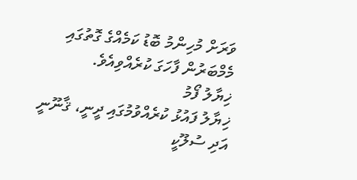ވަރަށް މުހިންމު ބޮޑު ކަމެއްގެ ގޮތުގައި މެމްބަރުން ފާހަގަ ކުރެއްވިއެވެ.
ޚިޔާލު ފޯމު
ޚިޔާލު ފައުޅު ކުރެއްވުމުގައި ދީނީ، ޤާނޫނީ އަދި ސުލޫކީ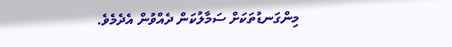މިންގަނޑުތަކަށް ސަމާލުކަން ދެއްވުން އެދެމެވެ.